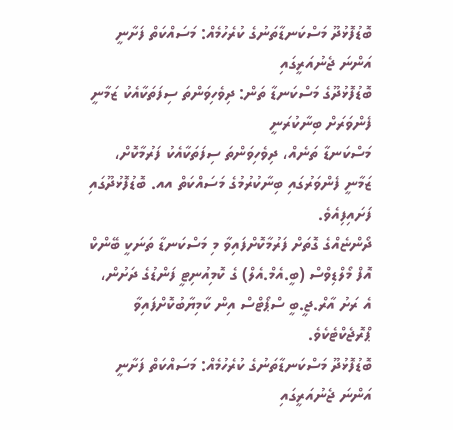ބޮޑުފޮޅުދޫ މަސްކަނޑާތަނުގެ ކުރެހުމެއް: މަސައްކަތް ފަށާނީ އަންނަ ޖެނުއަރީގައި
ބޮޑުފޮޅުދޫގެ މަސްކަނޑާ ތަން: ދިވެހިވަންތަ ސިފަތަކާއެކު ޒަމާނީ ފެންވަރަށް ބިނާކުރަނީ
މަސްކަނޑާ ތަނެއް، ދިވެހިވަންތަ ސިފަތަކާއެކު ފަރުމާކޮށް، ޒަމާނީ ފެންވަރުގައި ބިނާކުރުމުގެ މަސައްކަތް އއ. ބޮޑުފޮޅުދޫގައި ފަށައިފިއެވެ.
ދޯންޏެއްގެ ގޮތަށް ފަރުމާކޮށްފައިވާ މި މަސްކަނޑާ ތަނަކީ ބޭންކް އޮފް މޯލްޑިވްސް (ބީ.އެމް.އެލް) ގެ ކޮމިއުނިޓީ ފަންޑުގެ ދަށުން، އެ ރަށު އާރް.ޖީ.ބީ ސްޕޯޓްސް އިން ކާމިޔާބުކޮށްފައިވާ ޕްރޮޖެކްޓެކެވެ.
ބޮޑުފޮޅުދޫ މަސްކަނޑާތަނުގެ ކުރެހުމެއް: މަސައްކަތް ފަށާނީ އަންނަ ޖެނުއަރީގައި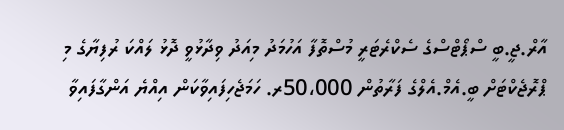އާރް.ޖީ.ބީ ސްޕޯޓްސްގެ ސެކްރެޓަރީ މުސްތޮފާ އަހުމަދު މިއަދު ވިދާޅުވީ ދޮޅު ލައްކަ ރުފިޔާގެ މި ޕްރޮޖެކްޓަށް ބީ.އެމް.އެލްގެ ފަރާތުން 50،000ރ. ހަމަޖެހިފައިވާކަން އިއްޔެ އަންގާފައިވާ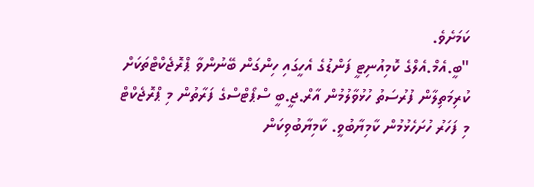ކަމަށެވެ.
"ބީ.އެމް.އެލްގެ ކޮމިއުނިޓީ ފަންޑުގެ އެހީގައި ހިންގަން ބޭނުންވާ ޕްރޮޖެކްޓްތަކަށް ކުރިމަތިލާން ފުރުސަތު ހުޅުވާލުމުން އާރް.ޖީ.ބީ ސްޕޯޓްސްގެ ފަރާތުން މި ޕްރޮޖެކްޓް މި ފަހަރު ހުށަހެޅުމުން ކާމިޔާބުވީ. ކާމިޔާބުވިކަން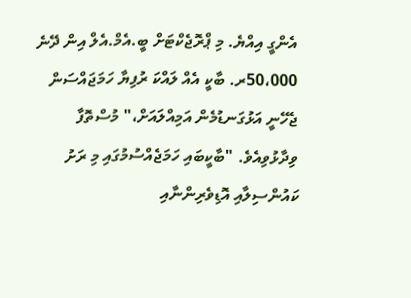އެންގީ އިއްޔެ. މި ޕްރޮޖެކްޓަށް ބީ.އެމް.އެލް އިން ދޭނެ 50،000ރ. ބާކީ އެއް ލައްކަ ރުފިޔާ ހަމަޖައްސަން ޖެހޭނީ އަޅުގަނޑުމެން އަމިއްލައަށް،" މުސްތޮފާ ވިދާޅުވިއެވެ. "ބާކީބައި ހަމަޖެއްސުމުގައި މި ރަށު ކައުންސިލާއި އޮޑިވެރިންނާއި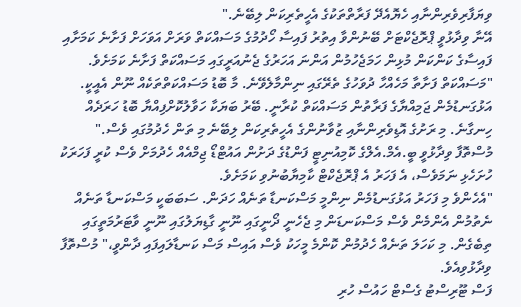ވިޔަފާރިވެރިންނާއި ހެޔޮއެދޭ ފަރާތްތަކުގެ އެހީތެރިކަން ލިބޭނެ."
އޭނާ ވިދާޅުވީ ޕްރޮޖެކްޓަށް ބޭނުންވާ އިތުރު ފައިސާ ހޯދުމުގެ މަސައްކަތް ވަރަށް އަވަހަށް ފަށާނެ ކަމަށާއި ފައިސާގެ ކަންކަން މުޅިން ހަމަޖެހުމުން އަންނަ އަހަރުގެ ޖެނުއަރީގައި މަސައްކަތް ފަށާނެ ކަމަށެވެ.
"މަސައްކަތް ފަށާތާ މަހެއްހާ ދުވަހުގެ ތެރޭގައި ނިންމާލެވޭނެ. މާ ބޮޑު މަސައްކަތްތަކެއް ނޫން އެއީކީ. އަޅުގަނޑުމެން ޖަމިއްޔާގެ ފަރާތުން މަސައްކަތް ކުރާނީ. ބޭރު ބަޔަކާ ހަވާލުކޮށްފިއްޔާ ބޮޑު ހަރަދެއް ހިނގާނެ. މި ރަށުގެ އޮޑިވެރިންނާއި ޒުވާނުންގެ އެހީތެރިކަން ލިބޭނެ މި ތަން ހެދުމުގައި ވެސް."
މުސްތޮފާ ވިދާޅުވީ ބީ.އެމް.އެލްގެ ކޮމިއުނިޓީ ފަންޑުގެ ދަށުން އައުޓްޑޯ ޖިމްއެއް ހެދުމަށް ވެސް ކުރީ ފަހަރަކު ހުށަހެޅި ނަމަވެސް، އެ ފަހަރު އެ ޕްރޮޖެކްޓް ކާމިޔާބުނުވި ކަމަށެވެ.
"އެހެންވެ މި ފަހަރު އަޅުގަނޑުމެން ނިންމީ މަސްކަނޑާ ތަނެއް ހަދަން. ސަބަބަކީ މަސްކަނޑާ ތަނެއް ނެތުމުން އެންމެން ވެސް މަސްކަނޑަން މި ޖެހެނީ ދޯނީގައި ނޫނީ ގާޑިޔަލުގައި ނޫނީ ވާޓަރުމަތީގައި ތިބެގެން. މި ކަހަލަ ތަނެއް ހެދުމުން ކޮންމެ މީހަކު ވެސް އައިސް މަސް ކަނޑާލައިފައި ދާންވީ،" މުސްތޮފާ ވިދާޅުވިއެވެ.
ފަސް ޓޫރިސްޓު ގެސްޓް ހައުސް ހުރި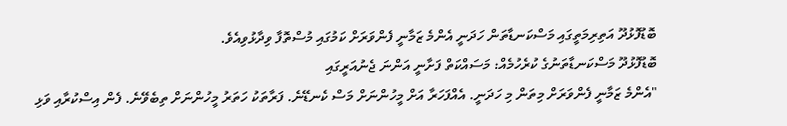ބޮޑުފޮޅުދޫ އަތިރިމަތީގައި މަސްކަނޑާތަން ހަދަނީ އެންމެ ޒަމާނީ ފެންވަރަށް ކަމުގައި މުސްތޮފާ ވިދާޅުވިއެވެ.
ބޮޑުފޮޅުދޫ މަސްކަނޑާތަނުގެ ކުރެހުމެއް: މަސައްކަތް ފަށާނީ އަންނަ ޖެނުއަރީގައި
"އެންމެ ޒަމާނީ ފެންވަރަށް މިތަން މި ހަދަނީ. އެއްފަހަރާ އަށް މީހުންނަށް މަސް ކެނޑޭނެ. ފަރާތަކު ހަތަރު މީހުންނަށް ތިބެވޭނެ. ފެން އިސްކުރާއި ވަޅި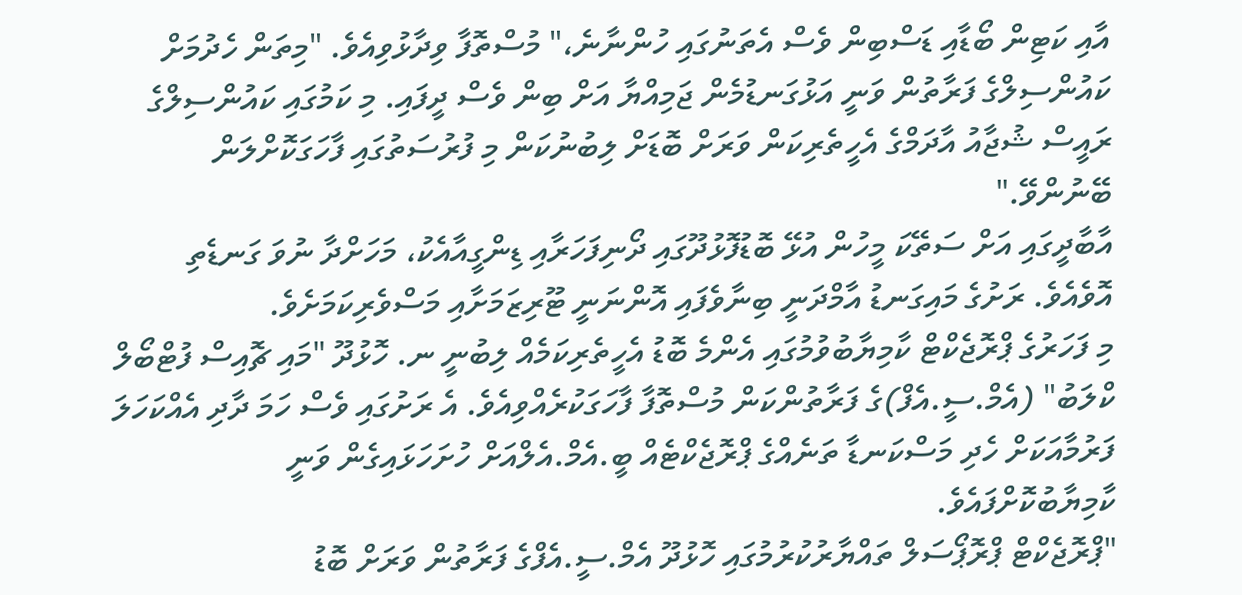އާއި ކަޓިން ބޯޑާއި ޑަސްބިން ވެސް އެތަނުގައި ހުންނާނެ،" މުސްތޮފާ ވިދާޅުވިއެވެ. "މިތަން ހެދުމަށް ކައުންސިލްގެ ފަރާތުން ވަނީ އަޅުގަނޑުމެން ޖަމިއްޔާ އަށް ބިން ވެސް ދީފައި. މި ކަމުގައި ކައުންސިލްގެ ރައީސް ޝުޖާއު އާދަމްގެ އެހީތެރިކަން ވަރަށް ބޮޑަށް ލިބުނުކަން މި ފުރުސަތުގައި ފާހަގަކޮށްލަން ބޭނުންވޭ."
އާބާދީގައި އަށް ސަތޭކަ މީހުން އުޅޭ ބޮޑުފޮޅުދޫގައި ދޯނިފަހަރާއި ޑިންގީއާއެކު، މަހަށްދާ ނުވަ ގަނޑެތި އޮވެއެވެ. ރަށުގެ މައިގަނޑު އާމްދަނީ ބިނާވެފައި އޮންނަނީ ޓޫރިޒަމަށާއި މަސްވެރިކަމަށެވެ.
މި ފަހަރުގެ ޕްރޮޖެކްޓް ކާމިޔާބުވުމުގައި އެންމެ ބޮޑު އެހީތެރިކަމެއް ލިބުނީ ނ. ހޮޅުދޫ "މައި ޗޮއިސް ފުޓްބޯލް ކްލަބު" (އެމް.ސީ.އެފް)ގެ ފަރާތުންކަން މުސްތޮފާ ފާހަގަކުރެއްވިއެވެ. އެ ރަށުގައި ވެސް ހަމަ ދާދި އެއްކަހަލަ ފަރުމާއަކަށް ހެދި މަސްކަނޑާ ތަނެއްގެ ޕްރޮޖެކްޓެއް ބީ.އެމް.އެލްއަށް ހުށަހަޅައިގެން ވަނީ ކާމިޔާބުކޮށްފައެވެ.
"ޕްރޮޖެކްޓް ޕްރޮޕޯސަލް ތައްޔާރުކުރުމުގައި ހޮޅުދޫ އެމް.ސީ.އެފްގެ ފަރާތުން ވަރަށް ބޮޑު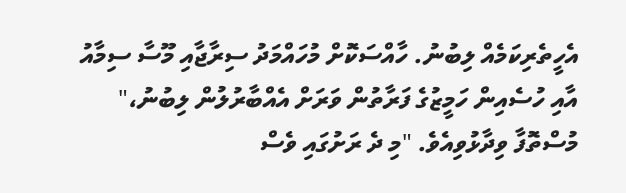އެހީތެރިކަމެއް ލިބުނު. ހާއްސަކޮށް މުހައްމަދު ސިރާޖާއި މޫސާ ސިމާއު އާއި ހުސެއިން ހަމީޒުގެ ފަރާތުން ވަރަށް އެއްބާރުލުން ލިބުނު،" މުސްތޮފާ ވިދާޅުވިއެވެ. "މި ދެ ރަށުގައި ވެސް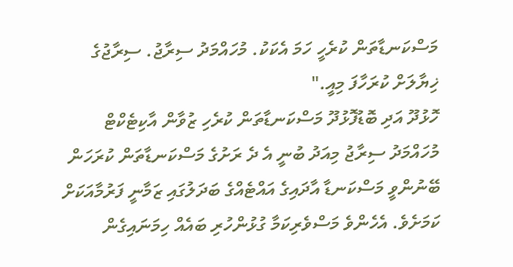މަސްކަނޑާތަން ކުރެހީ ހަމަ އެކަކު. މުހައްމަދު ސިރާޖު. ސިރާޖުގެ ޚިޔާލަށް ކުރަހާފަ މިއީ."
ހޮޅުދޫ އަދި ބޮޑުފޮޅުދޫ މަސްކަނޑާތަން ކުރެހި ޒުވާން އާކިޓެކްޓް މުހައްމަދު ސިރާޖު މިއަދު ބުނީ އެ ދެ ރަށުގެ މަސްކަނޑާތަން ކުރަހަން ބޭނުންވީ މަސްކަނޑާ އާދައިގެ އައްޓެއްގެ ބަދަލުގައި ޒަމާނީ ފަރުމާއަކަށް ކަމަށެވެ. އެހެންވެ މަސްވެރިކަމާ ގުޅުންހުރި ބައެއް ހިމަނައިގެން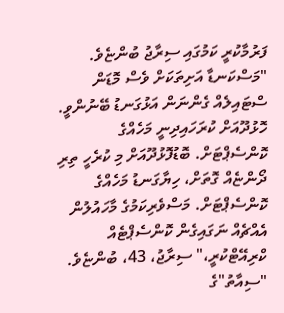ފަރުމާކުރީ ކަމުގައި ސިރާޖު ބުންޏެވެ.
"މަސްކަނޑާ އަށިތަކަށް ވެސް މޮޑަން ސްޓައިލެއް ގެންނަން އަޅުގަނޑު ބޭނުންވީ. ހޮޅުދޫއަށް ކުރަހައިދިނީ މަހެއްގެ ކޮންސެޕްޓަށް. ބޮޑުފޮޅުދޫއަށް މި ކުރެހީ ތިރި ދޯންޏެއް ގޮތަށް، ހިޔާގަނޑު މަހެއްގެ ކޮންސެޕްޓަށް. މަސްވެރިކަމުގެ މާހައުލުން އެއްޗެއް ނަގައިގެން ކޮންސެޕްޓެއް ކްރިއޭޓްކުރީ،" ސިރާޖު، 43، ބުންޏެވެ.
"ސިއާތު"ގެ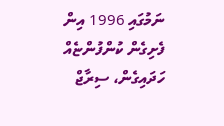ނަމުގައި 1996 އިން ފެށިގެން ކުންފުންޏެއް ހަދައިގެން، ސިރާޖް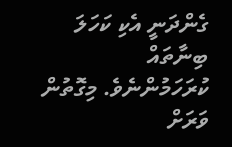ގެންދަނީ އެކި ކަހަލަ ބިނާތައް ކުރަހަމުންނެވެ. މިގޮތުން ވަރަށް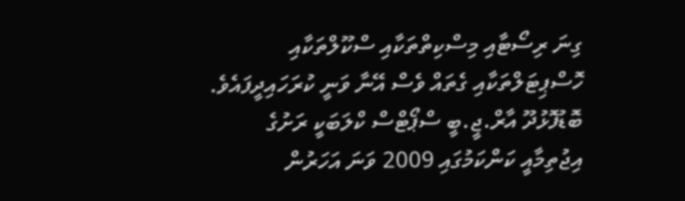ގިނަ ރިސޯޓާއި މިސްކިތްތަކާއި ސްކޫލްތަކާއި ހޮސްޕިޓަލްތަކާއި ގެތައް ވެސް އޭނާ ވަނީ ކުރަހައިދީފައެވެ.
ބޮޑުފޮޅުދޫ އާރް.ޖީ.ބީ ސްޕޯޓްސް ކްލަބަކީ ރަށުގެ އިޖުތިމާއީ ކަންކަމުގައި 2009 ވަނަ އަހަރުން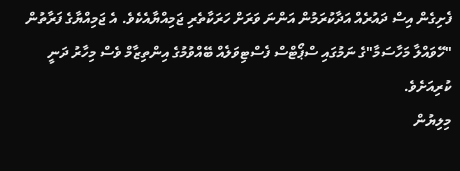ފެށިގެން އިސް ދައުރެއް އަދާކުރަމުން އަންނަ ވަރަށް ހަރަކާތެރި ޖަމިއްޔާއެކެވެ. އެ ޖަމިއްޔާގެ ފަރާތުން "ހޭވައްލާ މަހާސަމާ"ގެ ނަމުގައި ސްޕޯޓްސް ފެސްޓިވަލެއް ބޭއްވުމުގެ އިންތިޒާމް ވެސް މިހާރު ދަނީ ކުރިއަށެވެ.
މިލިޔުން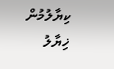ކިޔާލުމުން
ޚިޔާލު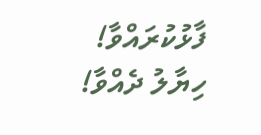ފާޅުކުރައްވާ!
ހިޔާލު ދެއްވާ!